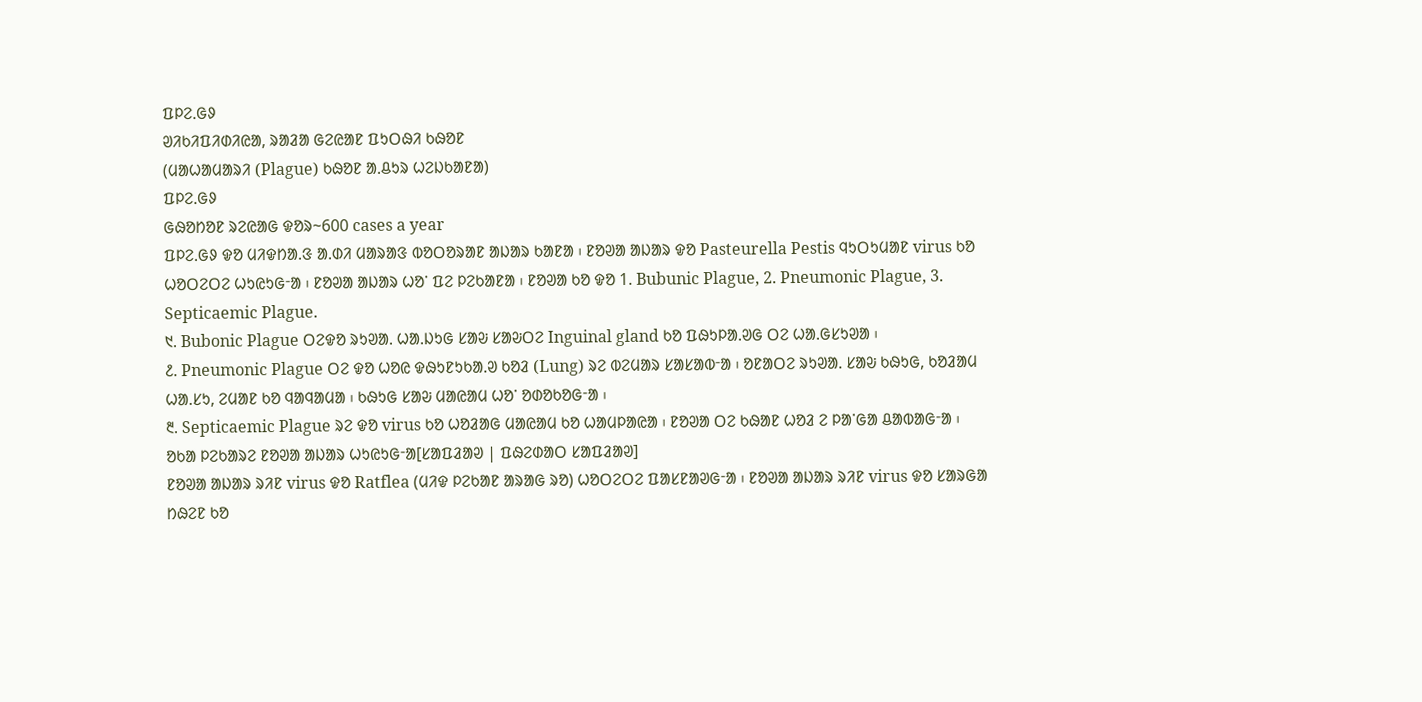ᱯᱞᱮᱹᱜᱽ
ᱣᱤᱠᱤᱯᱤᱰᱤᱭᱟ, ᱨᱟᱲᱟ ᱜᱮᱭᱟᱱ ᱯᱩᱛᱷᱤ ᱠᱷᱚᱱ
(ᱢᱟᱦᱟᱢᱟᱨᱤ (Plague) ᱠᱷᱚᱱ ᱟᱹᱪᱩᱨ ᱦᱮᱡᱠᱟᱱᱟ)
ᱯᱞᱮᱹᱜᱽ
ᱜᱷᱚᱴᱚᱱ ᱨᱮᱭᱟᱜ ᱫᱚᱨ~600 cases a year
ᱯᱞᱮᱹᱜᱽ ᱫᱚ ᱢᱤᱫᱴᱟ.ᱝ ᱟ.ᱰᱤ ᱢᱟᱨᱟᱝ ᱵᱚᱛᱚᱨᱟᱱ ᱟᱡᱟᱨ ᱠᱟᱱᱟ ᱾ ᱱᱚᱣᱟ ᱟᱡᱟᱨ ᱫᱚ Pasteurella Pestis ᱧᱩᱛᱩᱢᱟᱱ virus ᱠᱚ ᱦᱚᱛᱮᱛᱮ ᱦᱩᱭᱩᱜᱼᱟ ᱾ ᱱᱚᱣᱟ ᱟᱡᱟᱨ ᱦᱚᱸ ᱯᱮ ᱞᱮᱠᱟᱱᱟ ᱾ ᱱᱚᱣᱟ ᱠᱚ ᱫᱚ 1. Bubunic Plague, 2. Pneumonic Plague, 3. Septicaemic Plague.
᱑. Bubonic Plague ᱛᱮᱫᱚ ᱨᱩᱣᱟ. ᱦᱟ.ᱡᱩᱜ ᱥᱟᱶ ᱥᱟᱶᱛᱮ Inguinal gland ᱠᱚ ᱯᱷᱩᱞᱟ.ᱣᱜ ᱛᱮ ᱦᱟ.ᱜᱥᱩᱣᱟ ᱾
᱒. Pneumonic Plague ᱛᱮ ᱫᱚ ᱦᱚᱭ ᱫᱷᱩᱱᱩᱠᱟ.ᱣ ᱠᱚᱲ (Lung) ᱨᱮ ᱵᱮᱢᱟᱨ ᱥᱟᱥᱟᱵᱼᱟ ᱾ ᱚᱱᱟᱛᱮ ᱨᱩᱣᱟ. ᱥᱟᱶ ᱠᱷᱩᱜ, ᱠᱚᱲᱟᱢ ᱦᱟ.ᱥᱩ, ᱮᱢᱟᱱ ᱠᱚ ᱧᱟᱧᱟᱢᱟ ᱾ ᱠᱷᱩᱜ ᱥᱟᱶ ᱢᱟᱭᱟᱢ ᱦᱚᱸ ᱚᱰᱚᱠᱚᱜᱼᱟ ᱾
᱓. Septicaemic Plague ᱨᱮ ᱫᱚ virus ᱠᱚ ᱦᱚᱲᱟᱜ ᱢᱟᱭᱟᱢ ᱠᱚ ᱦᱟᱢᱞᱟᱭᱟ ᱾ ᱱᱚᱣᱟ ᱛᱮ ᱠᱷᱟᱱ ᱦᱚᱲ ᱮ ᱞᱟᱸᱜᱟ ᱪᱟᱵᱟᱜᱼᱟ ᱾
ᱚᱠᱟ ᱞᱮᱠᱟᱨᱮ ᱱᱚᱣᱟ ᱟᱡᱟᱨ ᱦᱩᱭᱩᱜᱼᱟ[ᱥᱟᱯᱲᱟᱣ | ᱯᱷᱮᱰᱟᱛ ᱥᱟᱯᱲᱟᱣ]
ᱱᱚᱣᱟ ᱟᱡᱟᱨ ᱨᱤᱱ virus ᱫᱚ Ratflea (ᱢᱤᱫ ᱞᱮᱠᱟᱱ ᱟᱨᱟᱜ ᱨᱚ) ᱦᱚᱛᱮᱛᱮ ᱯᱟᱥᱱᱟᱣᱜᱼᱟ ᱾ ᱱᱚᱣᱟ ᱟᱡᱟᱨ ᱨᱤᱱ virus ᱫᱚ ᱥᱟᱨᱜᱟ ᱴᱷᱮᱱ ᱠᱚ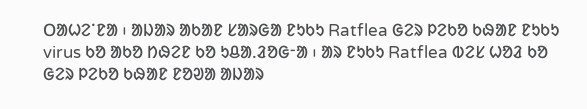ᱛᱟᱦᱮᱸᱱᱟ ᱾ ᱟᱡᱟᱨ ᱟᱠᱟᱱ ᱥᱟᱨᱜᱟ ᱱᱩᱠᱩ Ratflea ᱜᱮᱨ ᱞᱮᱠᱚ ᱠᱷᱟᱱ ᱱᱩᱠᱩ virus ᱠᱚ ᱟᱠᱚ ᱴᱷᱮᱱ ᱠᱚ ᱩᱪᱟ.ᱲᱚᱜᱼᱟ ᱾ ᱟᱨ ᱱᱩᱠᱩ Ratflea ᱵᱮᱥ ᱦᱚᱲ ᱠᱚ ᱜᱮᱨ ᱞᱮᱠᱚ ᱠᱷᱟᱱ ᱱᱚᱣᱟ ᱟᱡᱟᱨ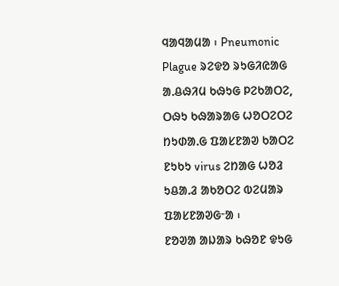ᱧᱟᱧᱟᱢᱟ ᱾ Pneumonic Plague ᱨᱮᱫᱚ ᱨᱩᱜᱤᱭᱟᱜ ᱟ.ᱪᱷᱤᱢ ᱠᱷᱩᱜ ᱞᱮᱠᱟᱛᱮ, ᱛᱷᱩ ᱠᱷᱟᱨᱟᱜ ᱦᱚᱛᱮᱛᱮ ᱴᱩᱰᱟ.ᱜ ᱯᱟᱥᱱᱟᱣ ᱠᱟᱛᱮ ᱱᱩᱠᱩ virus ᱮᱴᱟᱜ ᱦᱚᱲ ᱩᱪᱟ.ᱲ ᱟᱠᱚᱛᱮ ᱵᱮᱢᱟᱨ ᱯᱟᱥᱱᱟᱣᱜᱼᱟ ᱾
ᱱᱚᱣᱟ ᱟᱡᱟᱨ ᱠᱷᱚᱱ ᱫᱩᱜ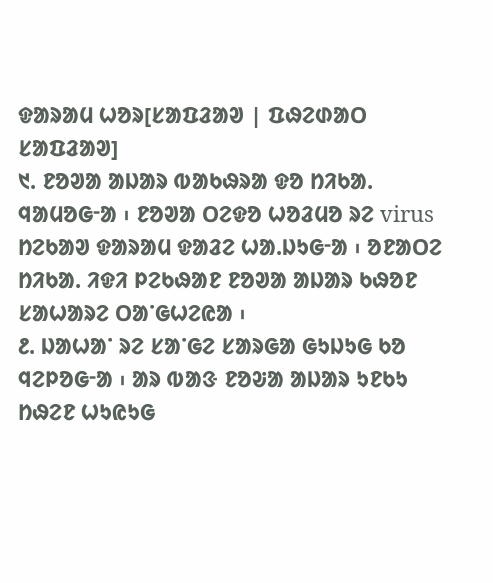ᱫᱟᱨᱟᱢ ᱦᱚᱨ[ᱥᱟᱯᱲᱟᱣ | ᱯᱷᱮᱰᱟᱛ ᱥᱟᱯᱲᱟᱣ]
᱑. ᱱᱚᱣᱟ ᱟᱡᱟᱨ ᱵᱟᱠᱷᱨᱟ ᱫᱚ ᱴᱤᱠᱟ. ᱧᱟᱢᱚᱜᱼᱟ ᱾ ᱱᱚᱣᱟ ᱛᱮᱫᱚ ᱦᱚᱲᱢᱚ ᱨᱮ virus ᱴᱮᱠᱟᱣ ᱫᱟᱨᱟᱢ ᱫᱟᱲᱮ ᱦᱟ.ᱡᱩᱜᱼᱟ ᱾ ᱚᱱᱟᱛᱮ ᱴᱤᱠᱟ. ᱤᱫᱤ ᱞᱮᱠᱷᱟᱱ ᱱᱚᱣᱟ ᱟᱡᱟᱨ ᱠᱷᱚᱱ ᱥᱟᱦᱟᱨᱮ ᱛᱟᱸᱜᱦᱮᱭᱟ ᱾
᱒. ᱡᱟᱦᱟᱸ ᱨᱮ ᱥᱟᱸᱜᱮ ᱥᱟᱨᱜᱟ ᱜᱩᱡᱩᱜ ᱠᱚ ᱧᱮᱞᱚᱜᱼᱟ ᱾ ᱟᱨ ᱵᱟᱝ ᱱᱚᱶᱟ ᱟᱡᱟᱨ ᱩᱱᱠᱩ ᱴᱷᱮᱱ ᱦᱩᱭᱩᱜ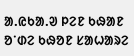ᱟ.ᱭᱠᱟ.ᱣ ᱞᱮᱱ ᱠᱷᱟᱱ ᱚᱸᱰᱮ ᱠᱷᱚᱱ ᱥᱟᱦᱟᱨᱮ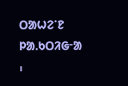ᱛᱟᱦᱮᱸᱱ ᱞᱟ.ᱠᱛᱤᱜᱼᱟ ᱾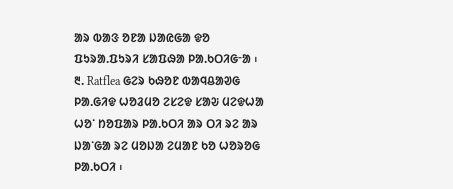ᱟᱨ ᱵᱟᱝ ᱚᱱᱟ ᱡᱟᱭᱜᱟ ᱫᱚ ᱯᱩᱨᱟ.ᱯᱩᱨᱤ ᱥᱟᱯᱷᱟ ᱞᱟ.ᱠᱛᱤᱜᱼᱟ ᱾
᱓. Ratflea ᱜᱮᱨ ᱠᱷᱚᱱ ᱵᱟᱧᱪᱟᱣᱜ ᱞᱟ.ᱜᱤᱫ ᱦᱚᱲᱢᱚ ᱮᱥᱮᱫ ᱥᱟᱶ ᱢᱮᱫᱦᱟ ᱦᱚᱸ ᱴᱚᱯᱟᱨ ᱞᱟ.ᱠᱛᱤ ᱟᱨ ᱛᱤ ᱨᱮ ᱟᱨ ᱡᱟᱸᱜᱟ ᱨᱮ ᱢᱚᱡᱟ ᱮᱢᱟᱱ ᱠᱚ ᱦᱚᱨᱚᱜ ᱞᱟ.ᱠᱛᱤ ᱾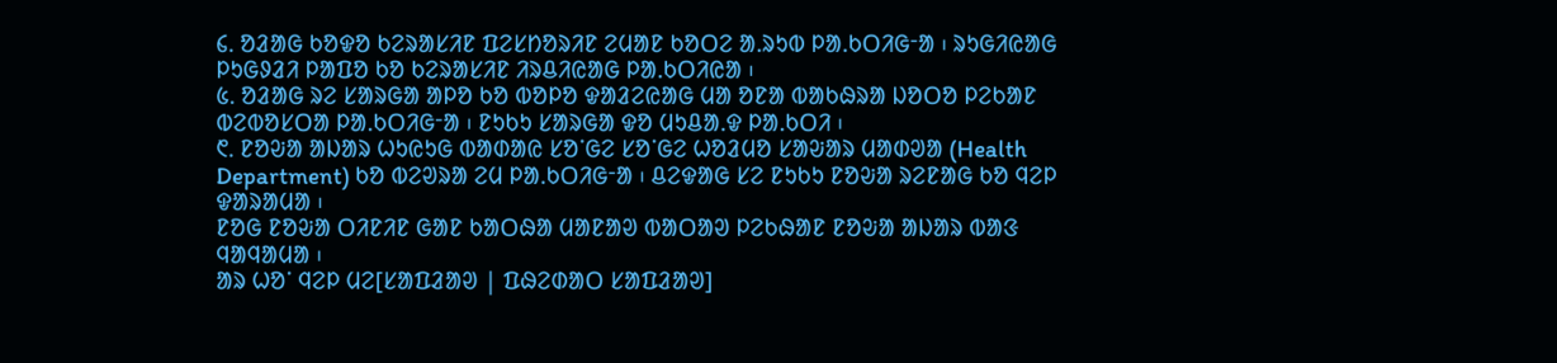᱔. ᱚᱲᱟᱜ ᱠᱚᱫᱚ ᱠᱮᱨᱟᱥᱤᱱ ᱯᱮᱥᱴᱚᱨᱤᱱ ᱮᱢᱟᱱ ᱠᱚᱛᱮ ᱟ.ᱨᱩᱵ ᱞᱟ.ᱠᱛᱤᱜᱼᱟ ᱾ ᱨᱩᱜᱤᱭᱟᱜ ᱞᱩᱜᱽᱲᱤ ᱞᱟᱯᱚ ᱠᱚ ᱠᱮᱨᱟᱥᱤᱱ ᱤᱨᱪᱤᱭᱟᱜ ᱞᱟ.ᱠᱛᱤᱭᱟ ᱾
᱕. ᱚᱲᱟᱜ ᱨᱮ ᱥᱟᱨᱜᱟ ᱟᱞᱚ ᱠᱚ ᱵᱚᱞᱚ ᱫᱟᱲᱮᱭᱟᱜ ᱢᱟ ᱚᱱᱟ ᱵᱟᱠᱷᱨᱟ ᱡᱚᱛᱚ ᱞᱮᱠᱟᱱ ᱵᱮᱵᱚᱥᱛᱟ ᱞᱟ.ᱠᱛᱤᱜᱼᱟ ᱾ ᱱᱩᱠᱩ ᱥᱟᱨᱜᱟ ᱫᱚ ᱢᱩᱪᱟ.ᱫ ᱞᱟ.ᱠᱛᱤ ᱾
᱖. ᱱᱚᱶᱟ ᱟᱡᱟᱨ ᱦᱩᱭᱩᱜ ᱵᱟᱰᱟᱭ ᱥᱚᱸᱜᱮ ᱥᱚᱸᱜᱮ ᱦᱚᱲᱢᱚ ᱥᱟᱶᱟᱨ ᱢᱟᱰᱣᱟ (Health Department) ᱠᱚ ᱵᱮᱣᱨᱟ ᱮᱢ ᱞᱟ.ᱠᱛᱤᱜᱼᱟ ᱾ ᱪᱮᱫᱟᱜ ᱥᱮ ᱱᱩᱠᱩ ᱱᱚᱶᱟ ᱨᱮᱱᱟᱜ ᱠᱚ ᱧᱮᱞ ᱫᱟᱨᱟᱢᱟ ᱾
ᱱᱚᱜ ᱱᱚᱶᱟ ᱛᱤᱱᱤᱱ ᱜᱟᱱ ᱠᱟᱛᱷᱟ ᱢᱟᱱᱟᱣ ᱵᱟᱛᱟᱣ ᱞᱮᱠᱷᱟᱱ ᱱᱚᱶᱟ ᱟᱡᱟᱨ ᱵᱟᱝ ᱧᱟᱧᱟᱢᱟ ᱾
ᱟᱨ ᱦᱚᱸ ᱧᱮᱞ ᱢᱮ[ᱥᱟᱯᱲᱟᱣ | ᱯᱷᱮᱰᱟᱛ ᱥᱟᱯᱲᱟᱣ]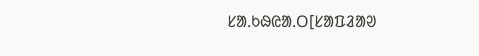ᱥᱟᱹᱠᱷᱭᱟᱹᱛ[ᱥᱟᱯᱲᱟᱣ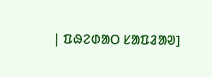| ᱯᱷᱮᱰᱟᱛ ᱥᱟᱯᱲᱟᱣ]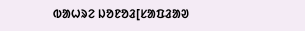ᱵᱟᱦᱨᱮ ᱡᱚᱱᱚᱲ[ᱥᱟᱯᱲᱟᱣ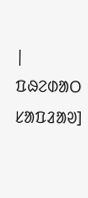| ᱯᱷᱮᱰᱟᱛ ᱥᱟᱯᱲᱟᱣ]